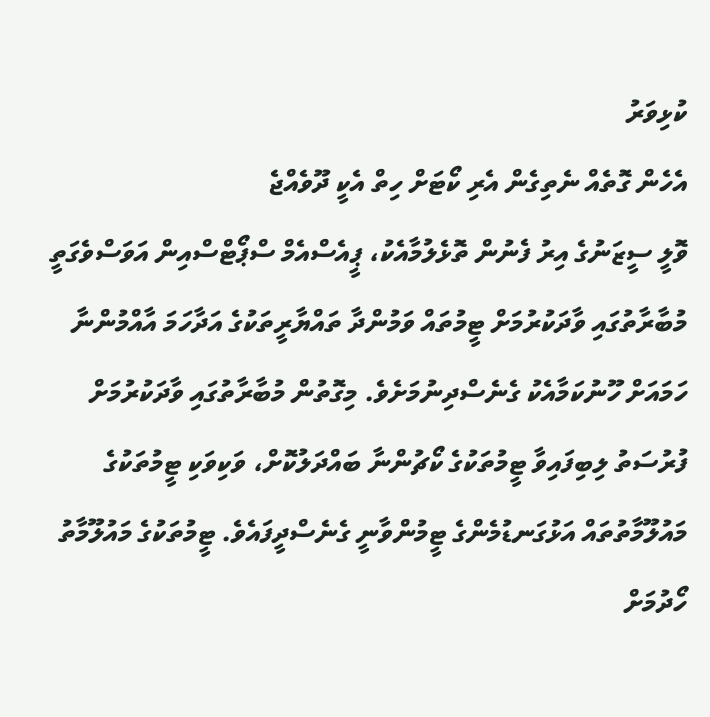ކުޅިވަރު
އެހެން ގޮތެއް ނެތިގެން އެރި ކޯޓަށް ހިތް އެކީ ދޫވެއްޖެ
ވޮލީ ސީޒަނުގެ އިރު ފެނުން ތޮޅެލުމާއެކު، ޕީއެސްއެމް ސްޕޯޓްސްއިން އަވަސްވެގަތީ މުބާރާތުގައި ވާދަކުރުމަށް ޓީމުތައް ވަމުންދާ ތައްޔާރީތަކުގެ އަދާހަމަ އާއްމުންނާ ހަމައަށް ހޫނުކަމާއެކު ގެނެސްދިނުމަށެވެ. މިގޮތުން މުބާރާތުގައި ވާދަކުރުމަށް ފުރުސަތު ލިބިފައިވާ ޓީމުތަކުގެ ކޯޗުންނާ ބައްދަލުކޮށް، ވަކިވަކި ޓީމުތަކުގެ މައުލޫމާތުތައް އަޅުގަނޑުމެންގެ ޓީމުންވާނީ ގެނެސްދީފައެވެ. ޓީމުތަކުގެ މައުލޫމާތު ހޯދުމަށް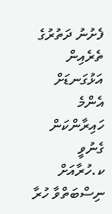ފެށުނު ދަތުރުގެ ތެރެއިން އަޅުގަނޑަށް އެންމެ ހައިރާންކަން ގެނުވީ ކ.ހުރާއަށް ނިސްބަތްވާ ހުރާ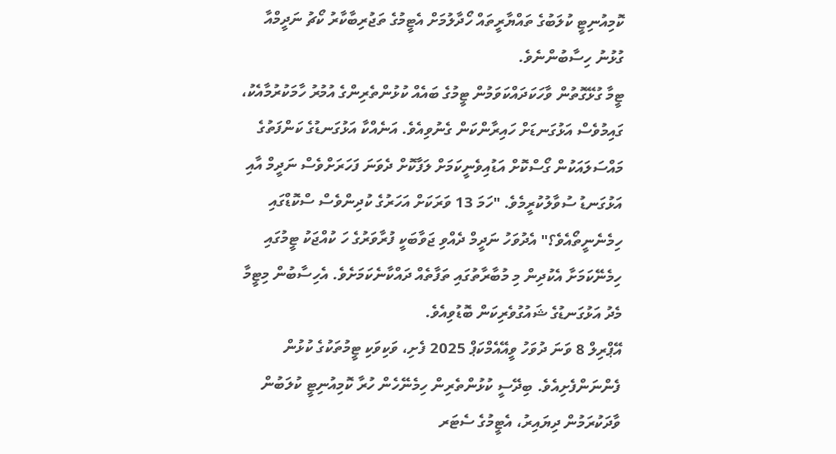ކޮމިއުނިޓީ ކުލަބުގެ ތައްޔާރީތައް ހޯދާލުމަށް އެޓީމުގެ ތަޖުރިބާކާރު ކޯޗު ނަދީމްއާ ގުޅުނު ހިސާބުންނެވެ.
ޓީމާ ގުޅޭގޮތުން ވާހަކަދައްކަވަމުން ޓީމުގެ ބައެއް ކުޅުންތެރިންގެ އުމުރު ހާމަކުރުމާއެކު، ގައިމުވެސް އަޅުގަނޑަށް ހައިރާންކަން ގެނުވިއެވެ. އަނެއްކާ އަޅުގަނޑުގެ ކަންފަތުގެ މައްސަލައަކުން ގޯސްކޮށް އަޑުއިވެނީކަމަށް ލަފާކޮށް ދެވަނަ ފަހަރަށްވެސް ނަދީމް އާއި އަޅުގަނޑު ސުވާލުކުރީމެވެ. "ހަމަ 13 ވަރަކަށް އަހަރުގެ ކުދިންވެސް ސްކޮޑްގައި ހިމެނެނީތޯއެވެ؟" އެދުވަހު ނަދީމް ދެއްވި ޖަވާބަކީ ފުރާވަރުގެ ހަ ކުއްޖަކު ޓީމުގައި ހިމެނޭކަމަށާ އެކުދިން މި މުބާރާތުގައި ތަފާތެއް ދައްކާނެކަމަށެވެ. އެހިސާބުން މިޓީމާ މެދު އަޅުގަނޑުގެ ޝައުގުވެރިކަން ބޮޑުވިއެވެ.
އޭޕްރިލް 8 ވަނަ ދުވަހު ވީއޭއެމްކަޕް 2025 ފެށި، ވަކިވަކި ޓީމުތަކުގެ ކުޅުން ފެންނަންފެށިއެވެ. ބިދޭސީ ކުޅުންތެރިން ހިމެނޭހެން ހުރާ ކޮމިއުނިޓީ ކުލަބުން ވާދަކުރަމުން ދިޔައިރު، އެޓީމުގެ ސެޓަރ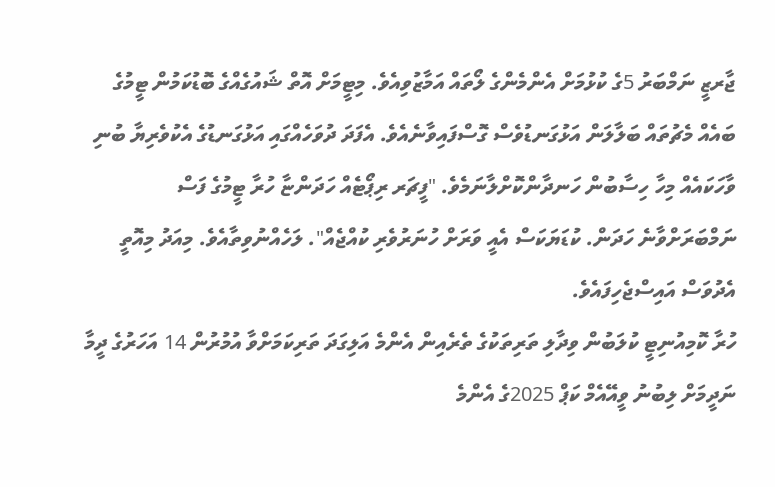ޖާރޒީ ނަމްބަރު 5ގެ ކުޅުމަށް އެންމެންގެ ލޯތައް އަމާޒުވިއެވެ. މިޓީމަށް އޮތް ޝައުގެއްގެ ބޮޑުކަމުން ޓީމުގެ ބައެއް މެޗުތައް ބަލާލަން އަޅުގަނޑުވެސް ގޮސްފައިވާނެއެވެ. އެފަދަ ދުވަހެއްގައި އަޅުގަނޑުގެ އެކުވެރިޔާ ބުނި ވާހަކައެއް މިހާ ހިސާބުން ހަނދާންކޮށްލާނަމެވެ. "ފީޗަރ ރިޕޯޓެއް ހަދަންޏާ ހުރާ ޓީމުގެ ފަސް ނަމްބަރަށްވާނެ ހަދަން. ކުޑަޔަކަސް އެއީ ވަރަށް ހުނަރުވެރި ކުއްޖެއް". ލަހެއްނުވިތާއެވެ. މިއަދު މިއޮތީ އެދުވަސް އައިސްޖެހިފައެވެ.
ހުރާ ކޮމިއުނިޓީ ކުލަބުން ވިދާލި ތަރިތަކުގެ ތެރެއިން އެންމެ އަލިގަދަ ތަރިކަމަށްވާ އުމުރުން 14 އަހަރުގެ ދީމާ ނަދީމަށް ލިބުނު ވީއޭއެމް ކަޕް 2025ގެ އެންމެ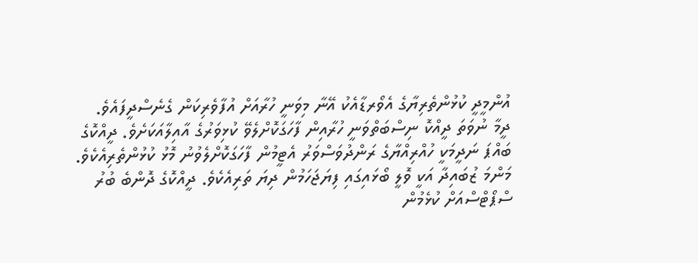އުންމީދީ ކުޅުންތެރިޔާގެ އެވޯރޑާއެކު އޭނާ މިވަނީ ހުރާއަށް އުފާވެރިކަން ގެނެސްދީފައެވެ.
ދީމާ ނުވަތަ ދީއްކޮ ނިސްބަތްވަނީ ހުރާއިން ފާހަގަކޮށްލެވޭ ކުޅިވަރުގެ އާއިލާއަކަށެވެ. ދީއްކޮގެ ބައްޕަ ނަދީމަކީ ހުއްރިއްޔާގެ ރަންދުވަސްވަރު އެޓީމުން ފާހަގަކޮށްލެވުނު މޮޅު ކުޅުންތެރިއެކެވެ. މަންމަ ޒުބައިދާ އަކީ ވޮލީ ބޯޅައިގައި ފިޔަޖަހަމުން ދިޔަ ތަރިއެކެވެ. ދީއްކޮގެ ދޮންބެ ބުރު ސްޕޯޓްސްއަށް ކުޅެމުން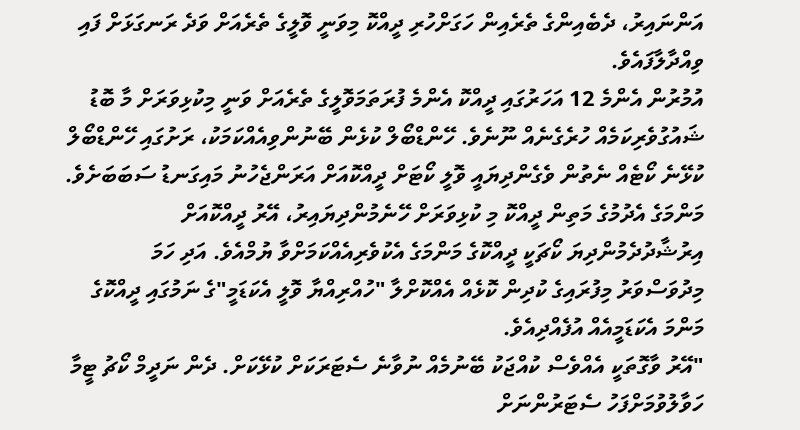އަންނައިރު، ދެބެއިންގެ ތެރެއިން ހަގަށްހުރި ދީއްކޮ މިވަނީ ވޮލީގެ ތެރެއަށް ވަދެ ރަނގަޅަށް ފައި ވިއްދާލާފައެވެ.
އުމުރުން އެންމެ 12 އަހަރުގައި ދީއްކޮ އެންމެ ފުރަތަމަވޮލީގެ ތެރެއަށް ވަނީ މިކުޅިވަރަށް މާ ބޮޑު ޝައުގުވެރިކަމެއް ހުރެގެނެއް ނޫނެވެ. ހޭންޑްބޯލް ކުޅެން ބޭނުންވިއެއްކަމަކު، ރަށުގައި ހޭންޑްބޯލް ކުޅޭނެ ކޯޓެއް ނެތުން ވެގެންދިޔައީ ވޮލީ ކޯޓަށް ދީއްކޮއަށް އަރަންޖެހުނު މައިގަނޑު ސަބަބަށެވެ. މަންމަގެ އެދުމުގެ މަތިން ދީއްކޮ މި ކުޅިވަރަށް ހޭނެމުންދިޔައިރު، އޭރު ދީއްކޮއަށް އިރުޝާދުދެމުންދިޔަ ކޯޗަކީ ދީއްކޮގެ މަންމަގެ އެކުވެރިއެއްކަމަށްވާ ޔުމްއެވެ. އަދި ހަމަ މިދުވަސްވަރު މިފުރައިގެ ކުދިން ކޮޅެއް އެއްކޮށްލާ "ހުއްރިއްޔާ ވޮލީ އެކަޑަމީ"ގެ ނަމުގައި ދީއްކޮގެ މަންމަ އެކަޑަމީއެއް އުފެއްދިއެވެ.
"އޭރު ވާގޮތަކީ އެއްވެސް ކުއްޖަކު ބޭނުމެއް ނުވާނެ ސެޓަރަކަށް ކުޅޭކަށް. ދެން ނަދީމް ކޯޗު ޓީމާ ހަވާލުވުމަށްފަހު ސެޓަރުންނަށް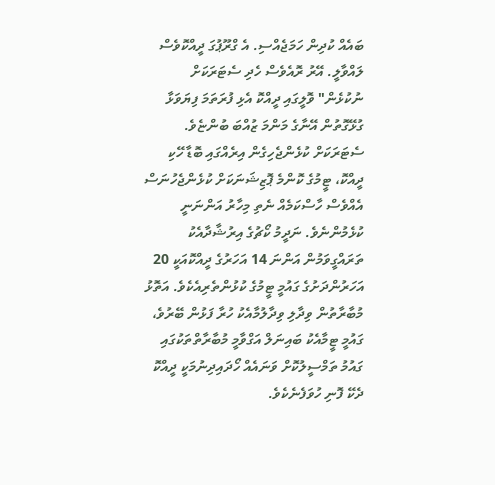ބައެއް ކުދިން ހަމަޖެއްސި. އެ ގްރޫޕުގަ ދީއްކޮވެސް ލައްވާލީ. އޭރު ރޮއެވެސް ހެދި ސެޓަރަކަށް ނުކުޅެން" ވޮލީގައި ދީއްކޮ އެޅި ފުރަތަމަ ފިޔަވަޅާ ގުޅޭގޮތުން އޭނާގެ މަންމަ ޒުއްބަ ބުންޏެވެ.
ސެޓަރަކަށް ކުޅެންޖެހިގެން އިރެއްގައި ބޮޑާ ހޭކި ދީއްކޮ، ޓީމުގެ ކޮންމެ ޕޮޒިޝަނަކަށް ކުޅެންޖެހުނަސް އެއްވެސް ހާސްކަމެއް ނެތި މިހާރު އަންނަނީ ކުޅެމުންނެވެ. ނަދީމު ކޯޗުގެ އިރުޝާދާއެކު ތަރައްގީވަމުން އަންނަ 14 އަހަރުގެ ދީއްކޮއަކީ 20 އަހަރުންދަށުގެ ގައުމީ ޓީމުގެ ކުޅުންތެރިއެކެވެ. އަތޮޅު މުބާރާތުން ވިދާލި ވިދާލުމާއެކު ހުރާ ފަޅުން ބޭރުވެ، ގައުމީ ޓީމާއެކު ބައިނަލް އަގްވާމީ މުބާރާތްތަކުގައި ގައުމު ތަމްސީލުކޮށް ވަނައެއް ހޯދައިދިނުމަކީ ދީއްކޮ ދެކޭ ފޮނި ހުވަފެނެކެވެ.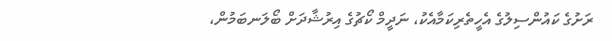ރަށުގެ ކައުންސިލުގެ އެހީތެރިކަމާއެކު، ނަދީމް ކޯޗުގެ އިރުޝާދަށް ބޯލަނބަމުން،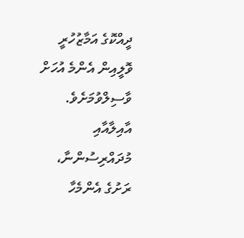ދީއްކޮގެ އަމާޒުހުރީ ވޮލީއިން އެންމެ އުހަށް ވާސިލްވުމަށެވެ. އާއިލާއާއި މުދައްރިސުންނާ، ރަށުގެ އެންމެހާ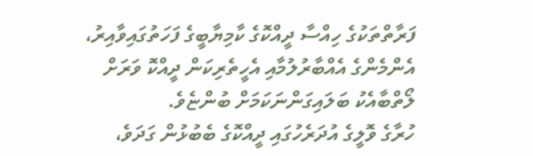ފަރާތްތަކުގެ ހިއްސާ ދީއްކޮގެ ކާމިޔާބީގެ ފަހަތުގައިވާއިރު، އެންމެންގެ އެއްބާރުލުމާއި އެހީތެރިކަން ދީއްކޮ ވަރަށް ލޯތްބާއެކު ބަލައިގަންނަކަމަށް ބުންޏެވެ.
ހުރާގެ ވޮލީގެ އުދަރެހުގައި ދީއްކޮގެ ބެބުޅުން ގަދަވެ،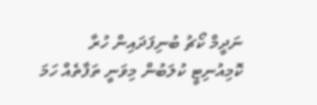ނަދީމް ކޯޗު ބުނިފަދައިން ހުރާ ކޮމިއުނިޓީ ކުލަބުން މިވަނީ ތަފާތެއް ހަމަ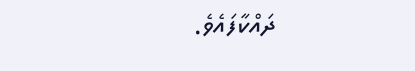ދައްކާފައެވެ.